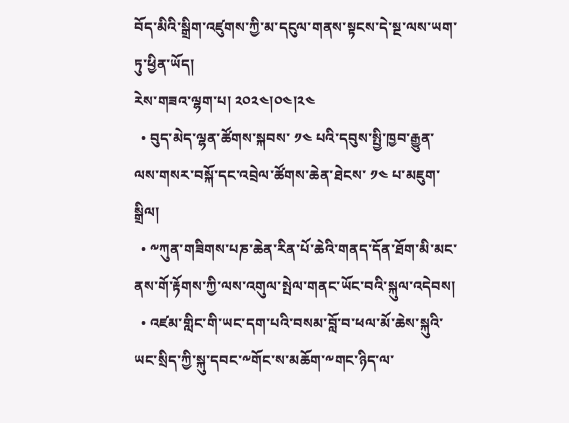བོད་མིའི་སྒྲིག་འཛུགས་ཀྱི་མ་དངུལ་གནས་སྟངས་དེ་སྔ་ལས་ཡག་ཏུ་ཕྱིན་ཡོད།
རེས་གཟའ་ལྷག་པ། ༢༠༢༤།༠༤།༢༤
  • བུད་མེད་ལྷན་ཚོགས་སྐབས་ ༡༤ པའི་དབུས་སྤྱི་ཁྱབ་རྒྱུན་ལས་གསར་བསྐོ་དང་འབྲེལ་ཚོགས་ཆེན་ཐེངས་ ༡༤ པ་མཇུག་སྒྲིལ།
  • ༸ཀུན་གཟིགས་པཎ་ཆེན་རིན་པོ་ཆེའི་གནད་དོན་ཐོག་མི་མང་ནས་གོ་རྟོགས་ཀྱི་ལས་འགུལ་སྤེལ་གནང་ཡོང་བའི་སྐུལ་འདེབས།
  • འཛམ་གླིང་གི་ཡང་དག་པའི་བསམ་བློ་བ་ཕལ་མོ་ཆེས་སྐུའི་ཡང་སྲིད་ཀྱི་སྐུ་དབང་༸གོང་ས་མཆོག་༸གང་ཉིད་ལ་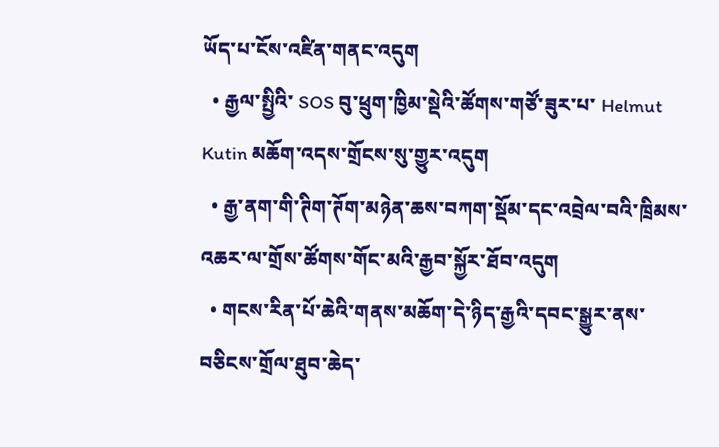ཡོད་པ་ངོས་འཛིན་གནང་འདུག
  • རྒྱལ་སྤྱིའི་ SOS བུ་ཕྲུག་ཁྱིམ་སྡེའི་ཚོགས་གཙོ་ཟུར་པ་ Helmut Kutin མཆོག་འདས་གྲོངས་སུ་གྱུར་འདུག
  • རྒྱ་ནག་གི་ཊིག་ཊོག་མཉེན་ཆས་བཀག་སྡོམ་དང་འབྲེལ་བའི་ཁྲིམས་འཆར་ལ་གྲོས་ཚོགས་གོང་མའི་རྒྱབ་སྐྱོར་ཐོབ་འདུག
  • གངས་རིན་པོ་ཆེའི་གནས་མཆོག་དེ་ཉིད་རྒྱའི་དབང་སྒྱུར་ནས་བཅིངས་གྲོལ་ཐུབ་ཆེད་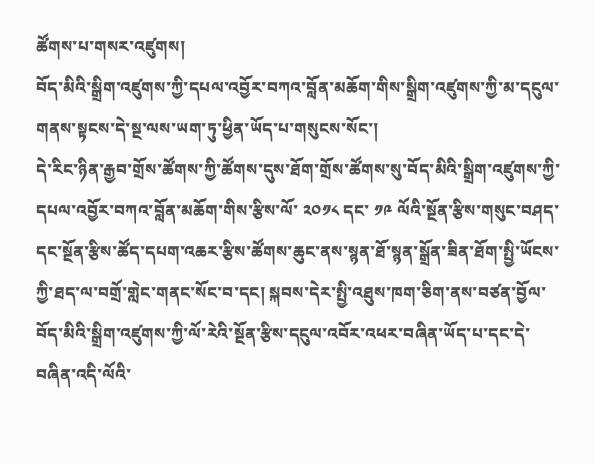ཚོགས་པ་གསར་འཛུགས།
བོད་མིའི་སྒྲིག་འཛུགས་ཀྱི་དཔལ་འབྱོར་བཀའ་བློན་མཆོག་གིས་སྒྲིག་འཛུགས་ཀྱི་མ་དངུལ་གནས་སྟངས་དེ་སྔ་ལས་ཡག་ཏུ་ཕྱིན་ཡོད་པ་གསུངས་སོང་།
དེ་རིང་ཉིན་རྒྱབ་གྲོས་ཚོགས་ཀྱི་ཚོགས་དུས་ཐོག་གྲོས་ཚོགས་སུ་བོད་མིའི་སྒྲིག་འཛུགས་ཀྱི་དཔལ་འབྱོར་བཀའ་བློན་མཆོག་གིས་རྩིས་ལོ་ ༢༠༡༨ དང་ ༡༩ ལོའི་སྔོན་རྩིས་གསུང་བཤད་དང་སྔོན་རྩིས་ཚོད་དཔག་འཆར་རྩིས་ཚོགས་ཆུང་ནས་སྙན་ཐོ་སྙན་སྒྲོན་ཟིན་ཐོག་སྤྱི་ཡོངས་ཀྱི་ཐད་ལ་བགྲོ་གླེང་གནང་སོང་བ་དང། སྐབས་དེར་སྤྱི་འཐུས་ཁག་ཅིག་ནས་བཙན་བྱོལ་བོད་མིའི་སྒྲིག་འཛུགས་ཀྱི་ལོ་རེའི་སྔོན་རྩིས་དངུལ་འབོར་འཕར་བཞིན་ཡོད་པ་དང་དེ་བཞིན་འདི་ལོའི་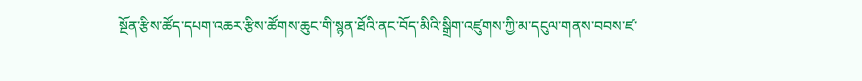སྔོན་རྩིས་ཚོད་དཔག་འཆར་རྩིས་ཚོགས་ཆུང་གི་སྙན་ཐོའི་ནང་བོད་མིའི་སྒྲིག་འཛུགས་ཀྱི་མ་དངུལ་གནས་བབས་ཛ་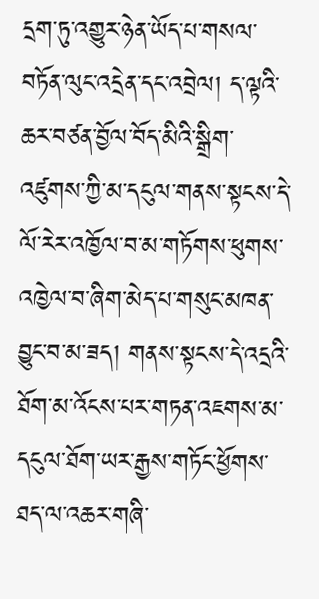དྲག་ཏུ་འགྱུར་ཉེན་ཡོད་པ་གསལ་བཏོན་ལུང་འདྲེན་དང་འབྲེལ། ད་ལྟའི་ཆར་བཙན་བྱོལ་བོད་མིའི་སྒྲིག་འཛུགས་ཀྱི་མ་དངུལ་གནས་སྟངས་དེ་ལོ་རེར་འཁྱོལ་བ་མ་གཏོགས་ཕུགས་འཁྱེལ་བ་ཞིག་མེད་པ་གསུང་མཁན་བྱུང་བ་མ་ཟད། གནས་སྟངས་དེ་འདྲའི་ཐོག་མ་འོངས་པར་གཏན་འཇགས་མ་དངུལ་ཐོག་ཡར་རྒྱས་གཏོང་ཕྱོགས་ཐད་ལ་འཆར་གཞི་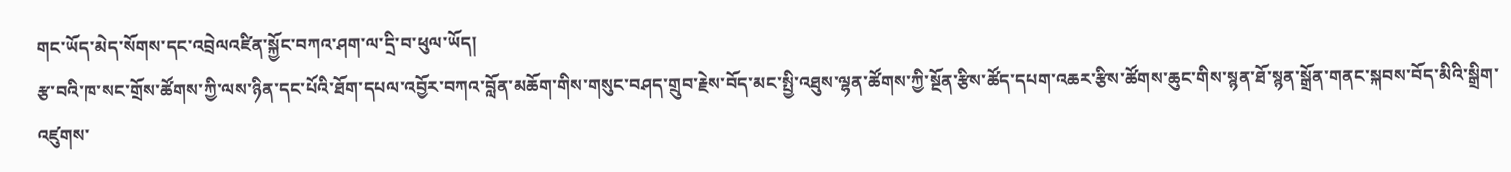གང་ཡོད་མེད་སོགས་དང་འབྲེལའཛིན་སྐྱོང་བཀའ་ཤག་ལ་དྲི་བ་ཕུལ་ཡོད།
རྩ་བའི་ཁ་སང་གྲོས་ཚོགས་ཀྱི་ལས་ཉིན་དང་པོའི་ཐོག་དཔལ་འབྱོར་བཀའ་བློན་མཆོག་གིས་གསུང་བཤད་གྲུབ་རྗེས་བོད་མང་སྤྱི་འཐུས་ལྷན་ཚོགས་ཀྱི་སྔོན་རྩིས་ཚོད་དཔག་འཆར་རྩིས་ཚོགས་ཆུང་གིས་སྙན་ཐོ་སྙན་སྒྲོན་གནང་སྐབས་བོད་མིའི་སྒྲིག་འཛུགས་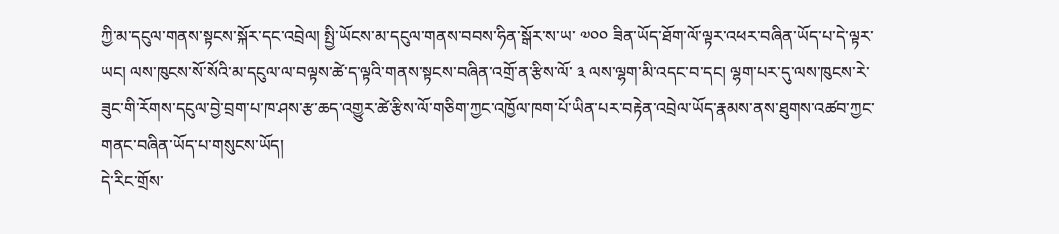ཀྱི་མ་དངུལ་གནས་སྟངས་སྐོར་དང་འབྲེལ། སྤྱི་ཡོངས་མ་དངུལ་གནས་བབས་ཧིན་སྒོར་ས་ཡ་ ༧༠༠ ཟིན་ཡོད་ཐོག་ལོ་ལྟར་འཕར་བཞིན་ཡོད་པ་དེ་ལྟར་ཡང། ལས་ཁུངས་སོ་སོའི་མ་དངུལ་ལ་བལྟས་ཚེ་ད་ལྟའི་གནས་སྟངས་བཞིན་འགྲོ་ན་རྩིས་ལོ་ ༣ ལས་ལྷག་མི་འདང་བ་དང། ལྷག་པར་དུ་ལས་ཁུངས་རེ་ཟུང་གི་རོགས་དངུལ་བྱེ་བྲག་པ་ཁ་ཤས་རྩ་ཆད་འགྱུར་ཚེ་རྩིས་ལོ་གཅིག་ཀྱང་འཁྱོལ་ཁག་པོ་ཡིན་པར་བརྟེན་འབྲེལ་ཡོད་རྣམས་ནས་ཐུགས་འཚབ་ཀྱང་གནང་བཞིན་ཡོད་པ་གསུངས་ཡོད།
དེ་རིང་གྲོས་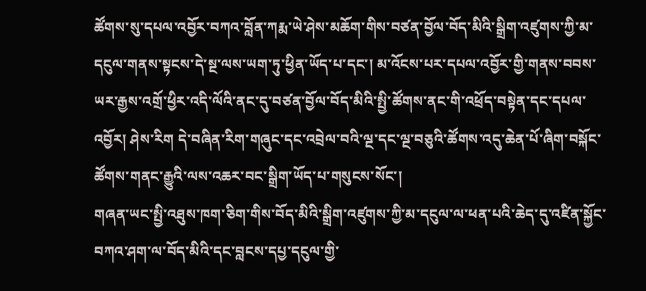ཚོགས་སུ་དཔལ་འབྱོར་བཀའ་བློན་ཀརྨ་ཡེ་ཤེས་མཆོག་གིས་བཙན་བྱོལ་བོད་མིའི་སྒྲིག་འཛུགས་ཀྱི་མ་དངུལ་གནས་སྟངས་དེ་སྔ་ལས་ཡག་ཏུ་ཕྱིན་ཡོད་པ་དང་། མ་འོངས་པར་དཔལ་འབྱོར་གྱི་གནས་བབས་ཡར་རྒྱས་འགྲོ་ཕྱིར་འདི་ལོའི་ནང་དུ་བཙན་བྱོལ་བོད་མིའི་སྤྱི་ཚོགས་ནང་གི་འཕྲོད་བསྟེན་དང་དཔལ་འབྱོར། ཤེས་རིག དེ་བཞིན་རིག་གཞུང་དང་འབྲེལ་བའི་ལྔ་དང་ལྔ་བཅུའི་ཚོགས་འདུ་ཆེན་པོ་ཞིག་བསྐོང་ཚོགས་གནང་རྒྱུའི་ལས་འཆར་བང་སྒྲིག་ཡོད་པ་གསུངས་སོང་།
གཞན་ཡང་སྤྱི་འཐུས་ཁག་ཅིག་གིས་བོད་མིའི་སྒྲིག་འཛུགས་ཀྱི་མ་དངུལ་ལ་ཕན་པའི་ཆེད་དུ་འཛིན་སྐྱོང་བཀའ་ཤག་ལ་བོད་མིའི་དང་བླངས་དཔྱ་དངུལ་གྱི་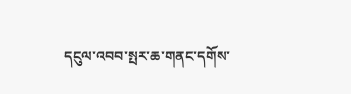དངུལ་འབབ་སྤར་ཆ་གནང་དགོས་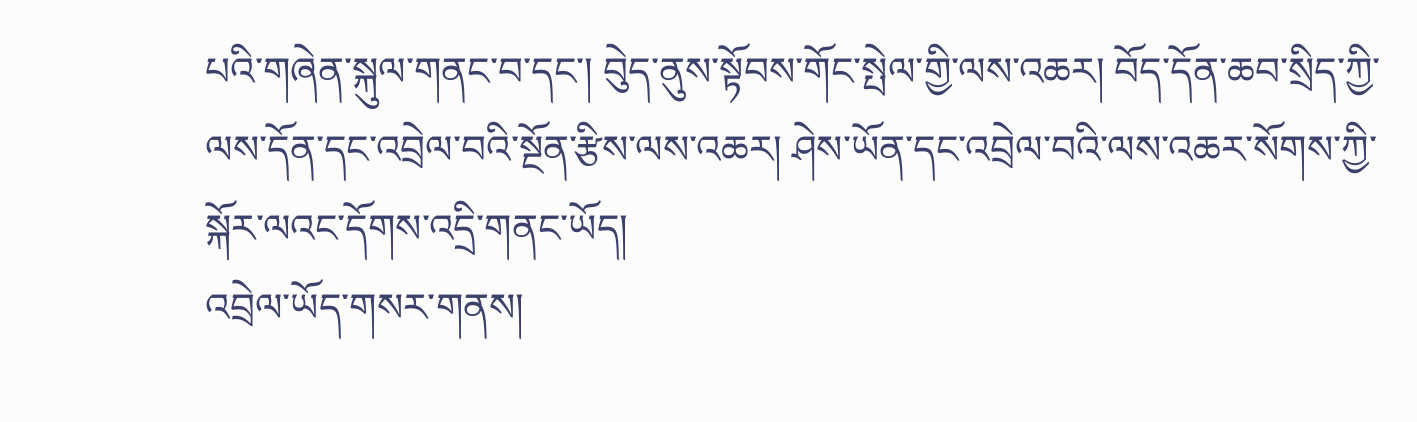པའི་གཞེན་སྐུལ་གནང་བ་དང་། བེུད་ནུས་སྟོབས་གོང་སྤེལ་གྱི་ལས་འཆར། བོད་དོན་ཆབ་སྲིད་ཀྱི་ལས་དོན་དང་འབྲེལ་བའི་སྔོན་རྩིས་ལས་འཆར། ཤེས་ཡོན་དང་འབྲེལ་བའི་ལས་འཆར་སོགས་ཀྱི་སྐོར་ལའང་དོགས་འདྲི་གནང་ཡོད།
འབྲེལ་ཡོད་གསར་གནས།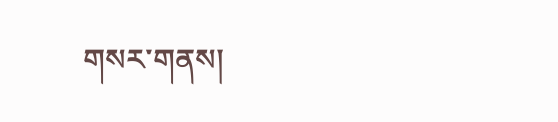གསར་གནས།